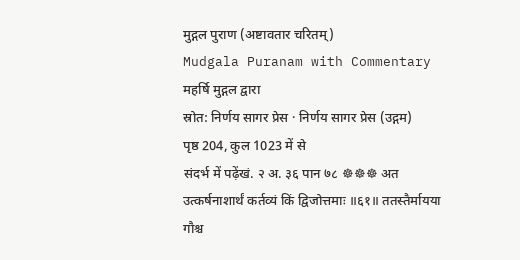मुद्गल पुराण (अष्टावतार चरितम्)
Mudgala Puranam with Commentary
महर्षि मुद्गल द्वारा
स्रोत: निर्णय सागर प्रेस · निर्णय सागर प्रेस (उद्गम)
पृष्ठ 204, कुल 1023 में से
संदर्भ में पढ़ेंखं. २ अ. ३६ पान ७८ ☸☸☸ अत उत्कर्षनाशार्थं कर्तव्यं किं द्विजोत्तमाः ॥६१॥ ततस्तैर्मायया गौश्च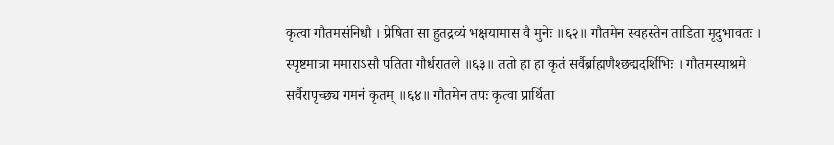कृत्वा गौतमसंनिधौ । प्रेषिता सा हुतद्रव्यं भक्षयामास वै मुनेः ॥६२॥ गौतमेन स्वहस्तेन ताडिता मृदुभावतः । स्पृष्टमात्रा ममाराऽसौ पतिता गौर्धरातले ॥६३॥ ततो हा हा कृतं सर्वैर्ब्राह्मणैश्छद्मदर्शिभिः । गौतमस्याश्रमे सर्वैरापृच्छ्य गमनं कृतम् ॥६४॥ गौतमेन तपः कृत्वा प्रार्थिता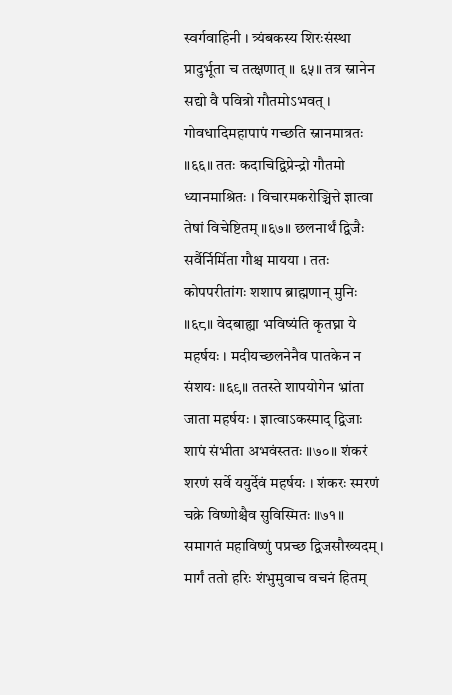स्वर्गवाहिनी । त्र्यंबकस्य शिरःसंस्था प्रादुर्भूता च तत्क्षणात् ॥ ६५॥ तत्र स्नानेन सद्यो वै पवित्रो गौतमोऽभवत् । गोवधादिमहापापं गच्छति स्नानमात्रतः ॥६६॥ ततः कदाचिद्विप्रेन्द्रो गौतमो ध्यानमाश्रितः । विचारमकरोञ्चित्ते ज्ञात्वा तेषां विचेष्टितम् ॥६७॥ छलनार्थं द्विजैः सर्वैर्निर्मिता गौश्च मायया । ततः कोपपरीतांगः शशाप ब्राह्मणान् मुनिः ॥६८॥ वेदबाह्या भविष्यंति कृतघ्ना ये महर्षयः । मदीयच्छलनेनैव पातकेन न संशयः ॥६९॥ ततस्ते शापयोगेन भ्रांता जाता महर्षयः । ज्ञात्वाऽकस्माद् द्विजाः शापं संभीता अभवंस्ततः ॥७०॥ शंकरं शरणं सर्वे ययुर्देवं महर्षयः । शंकरः स्मरणं चक्रे विष्णोश्चैव सुविस्मितः ॥७१॥ समागतं महाविष्णुं पप्रच्छ द्विजसौख्यदम् । मार्गं ततो हरिः शंभुमुवाच वचनं हितम्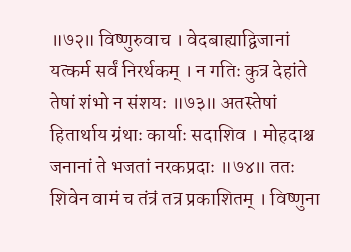॥७२॥ विष्णुरुवाच । वेदबाह्याद्विजानां यत्कर्म सर्वं निरर्थकम् । न गतिः कुत्र देहांते तेषां शंभो न संशयः ॥७३॥ अतस्तेषां हितार्थाय ग्रंथाः कार्याः सदाशिव । मोहदाश्च जनानां ते भजतां नरकप्रदाः ॥७४॥ ततः शिवेन वामं च तंत्रं तत्र प्रकाशितम् । विष्णुना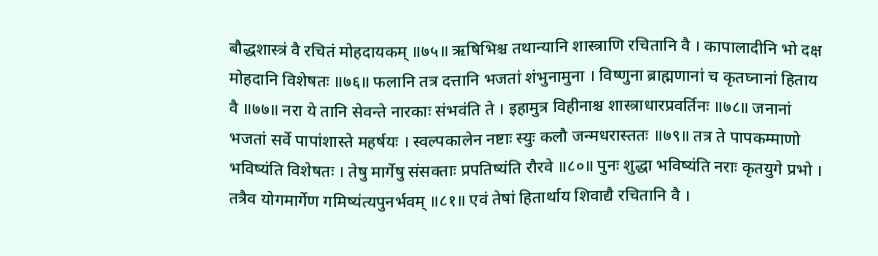बौद्धशास्त्रं वै रचितं मोहदायकम् ॥७५॥ ऋषिभिश्च तथान्यानि शास्त्राणि रचितानि वै । कापालादीनि भो दक्ष मोहदानि विशेषतः ॥७६॥ फलानि तत्र दत्तानि भजतां शंभुनामुना । विष्णुना ब्राह्मणानां च कृतघ्नानां हिताय वै ॥७७॥ नरा ये तानि सेवन्ते नारकाः संभवंति ते । इहामुत्र विहीनाश्च शास्त्राधारप्रवर्तिनः ॥७८॥ जनानां भजतां सर्वे पापांशास्ते महर्षयः । स्वल्पकालेन नष्टाः स्युः कलौ जन्मधरास्ततः ॥७९॥ तत्र ते पापकम्माणो भविष्यंति विशेषतः । तेषु मार्गेषु संसक्ताः प्रपतिष्यंति रौरवे ॥८०॥ पुनः शुद्धा भविष्यंति नराः कृतयुगे प्रभो । तत्रैव योगमार्गेण गमिष्यंत्यपुनर्भवम् ॥८१॥ एवं तेषां हितार्थाय शिवाद्यै रचितानि वै ।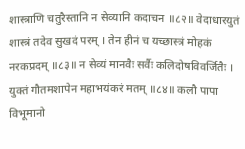शास्त्राणि चतुरैस्तानि न सेव्यानि कदाचन ॥८२॥ वेदाधारयुतं शास्त्रं तदेव सुखदं परम् । तेन हीनं च यच्छास्त्रं मोहकं नरकप्रदम् ॥८३॥ न सेव्यं मानवैः सर्वैः कलिदोषविवर्जितैः । युक्तं गौतमशापेन महाभयंकरं मतम् ॥८४॥ कलौ पापा विभूमानो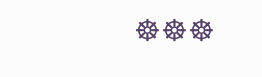☸☸☸